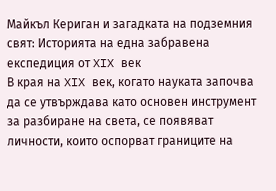Майкъл Кериган и загадката на подземния свят: Историята на една забравена експедиция от XIX век
В края на XIX век, когато науката започва да се утвърждава като основен инструмент за разбиране на света, се появяват личности, които оспорват границите на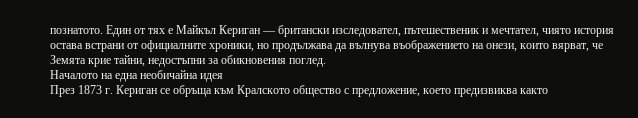познатото. Един от тях е Майкъл Кериган — британски изследовател, пътешественик и мечтател, чиято история остава встрани от официалните хроники, но продължава да вълнува въображението на онези, които вярват, че Земята крие тайни, недостъпни за обикновения поглед.
Началото на една необичайна идея
През 1873 г. Кериган се обръща към Кралското общество с предложение, което предизвиква както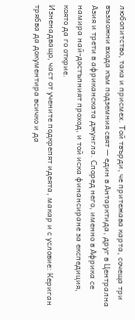любопитство, така и присмех. Той твърди, че притежава карта, сочеща три възможни входа към подземния свят — един в Антарктида, друг в Централна Азия и трети в африканската джунгла. Според него, именно в Африка се намира най-достъпният проход, и той иска финансиране за експедиция, която да го открие.
Изненадващо, част от учените подкрепят идеята, макар и с условие: Кериган трябва да документира всичко и да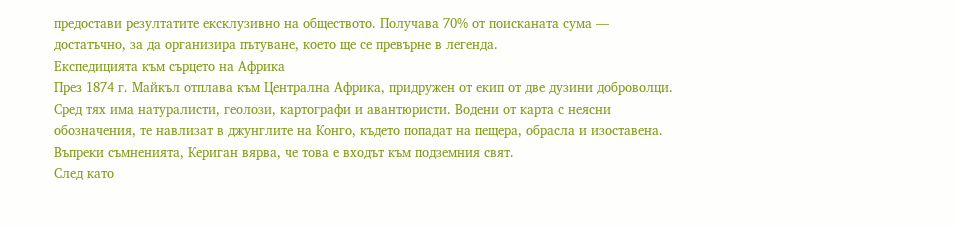предостави резултатите ексклузивно на обществото. Получава 70% от поисканата сума — достатъчно, за да организира пътуване, което ще се превърне в легенда.
Експедицията към сърцето на Африка
През 1874 г. Майкъл отплава към Централна Африка, придружен от екип от две дузини доброволци. Сред тях има натуралисти, геолози, картографи и авантюристи. Водени от карта с неясни обозначения, те навлизат в джунглите на Конго, където попадат на пещера, обрасла и изоставена. Въпреки съмненията, Кериган вярва, че това е входът към подземния свят.
След като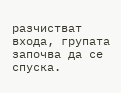разчистват входа, групата започва да се спуска.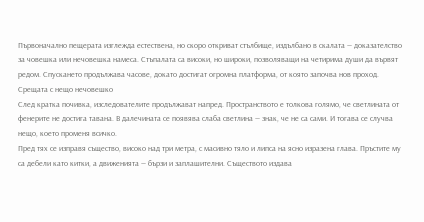Първоначално пещерата изглежда естествена, но скоро откриват стълбище, издълбано в скалата — доказателство за човешка или нечовешка намеса. Стъпалата са високи, но широки, позволяващи на четирима души да вървят редом. Спускането продължава часове, докато достигат огромна платформа, от която започва нов проход.
Срещата с нещо нечовешко
След кратка почивка, изследователите продължават напред. Пространството е толкова голямо, че светлината от фенерите не достига тавана. В далечината се появява слаба светлина — знак, че не са сами. И тогава се случва нещо, което променя всичко.
Пред тях се изправя същество, високо над три метра, с масивно тяло и липса на ясно изразена глава. Пръстите му са дебели като китки, а движенията — бързи и заплашителни. Съществото издава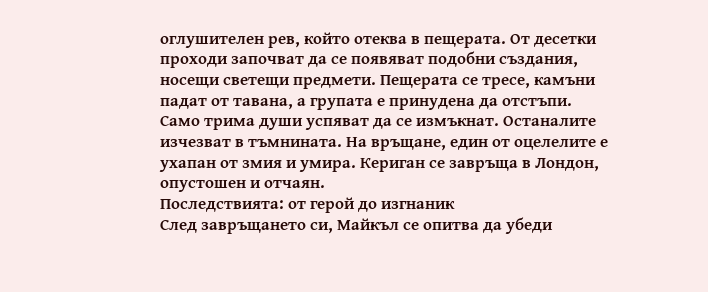оглушителен рев, който отеква в пещерата. От десетки проходи започват да се появяват подобни създания, носещи светещи предмети. Пещерата се тресе, камъни падат от тавана, а групата е принудена да отстъпи.
Само трима души успяват да се измъкнат. Останалите изчезват в тъмнината. На връщане, един от оцелелите е ухапан от змия и умира. Кериган се завръща в Лондон, опустошен и отчаян.
Последствията: от герой до изгнаник
След завръщането си, Майкъл се опитва да убеди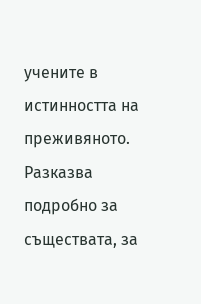учените в истинността на преживяното. Разказва подробно за съществата, за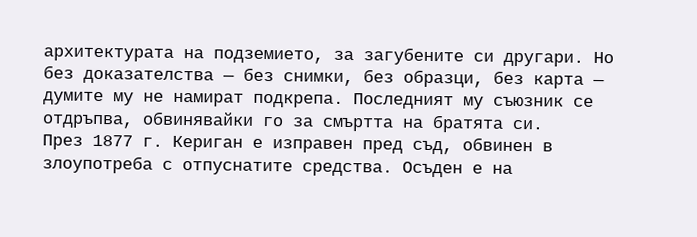архитектурата на подземието, за загубените си другари. Но без доказателства — без снимки, без образци, без карта — думите му не намират подкрепа. Последният му съюзник се отдръпва, обвинявайки го за смъртта на братята си.
През 1877 г. Кериган е изправен пред съд, обвинен в злоупотреба с отпуснатите средства. Осъден е на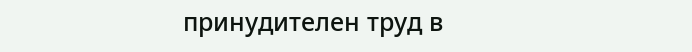принудителен труд в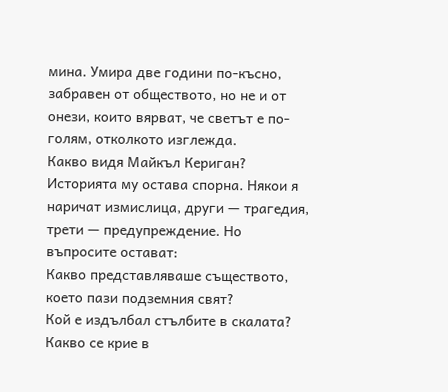мина. Умира две години по-късно, забравен от обществото, но не и от онези, които вярват, че светът е по-голям, отколкото изглежда.
Какво видя Майкъл Кериган?
Историята му остава спорна. Някои я наричат измислица, други — трагедия, трети — предупреждение. Но въпросите остават:
Какво представляваше съществото, което пази подземния свят?
Кой е издълбал стълбите в скалата?
Какво се крие в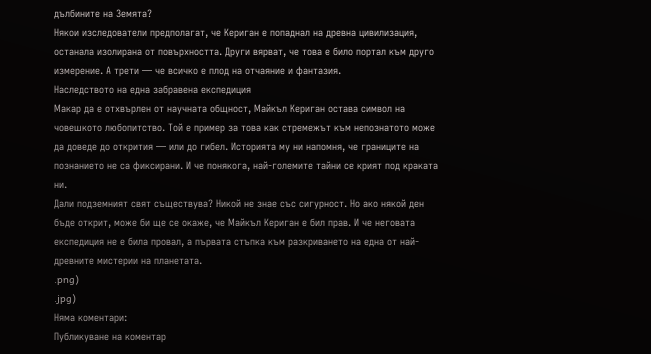дълбините на Земята?
Някои изследователи предполагат, че Кериган е попаднал на древна цивилизация, останала изолирана от повърхността. Други вярват, че това е било портал към друго измерение. А трети — че всичко е плод на отчаяние и фантазия.
Наследството на една забравена експедиция
Макар да е отхвърлен от научната общност, Майкъл Кериган остава символ на човешкото любопитство. Той е пример за това как стремежът към непознатото може да доведе до открития — или до гибел. Историята му ни напомня, че границите на познанието не са фиксирани. И че понякога, най-големите тайни се крият под краката ни.
Дали подземният свят съществува? Никой не знае със сигурност. Но ако някой ден бъде открит, може би ще се окаже, че Майкъл Кериган е бил прав. И че неговата експедиция не е била провал, а първата стъпка към разкриването на една от най-древните мистерии на планетата.
.png)
.jpg)
Няма коментари:
Публикуване на коментар